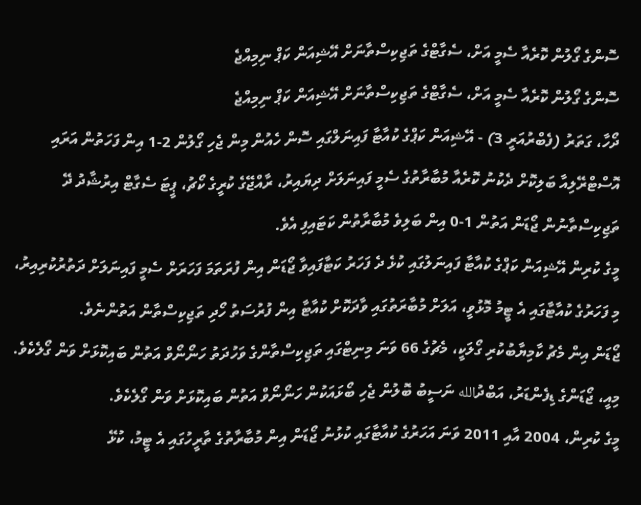ސޮންގެ ގޯލުން ކޮރެއާ ސެމީ އަށް، ސެގާޓްގެ ތަޖިކިސްތާނަށް އޭޝިއަން ކަޕް ނިމިއްޖެ
ސޮންގެ ގޯލުން ކޮރެއާ ސެމީ އަށް، ސެގާޓްގެ ތަޖިކިސްތާނަށް އޭޝިއަން ކަޕް ނިމިއްޖެ
ދޯހާ، ގަތަރު (ފެބްރުއަރީ 3) - އޭޝިއަން ކަޕްގެ ކުއާޓާ ފައިނަލްގައި ސޮން ހެއުން މިން ޖެހި ގޯލުން 2-1 އިން ފަހަތުން އަރައި އޮސްޓްރޭލިއާ ބަލިކޮށް ދެކުނު ކޮރެއާ މުބާރާތުގެ ސެމީ ފައިނަލަށް ދިޔައިރު، ރާއްޖޭގެ ކުރީގެ ކޯޗު، ޕީޓަ ސެގާޓް އިރުޝާދު ދޭ ތަޖިކިސްތާނުން ޖޯޑަން އަތުން 1-0 އިން ބަލިވެ މުބާރާތުން ކަޓައިފި އެވެ.
މީގެ ކުރިން އޭޝިއަން ކަޕްގެ ކުއާޓާ ފައިނަލުގައި ކުޅެ ދެ ފަހަރު ކަޓާފައިވާ ޖޯޑަން އިން ފުރަތަމަ ފަހަރަށް ސެމީ ފައިނަލަށް ދަތުރުކުރިއިރު، މި ފަހަރުގެ ކުއާޓާގައި އެ ޓީމު މޮޅުވީ، އަލަށް މުބާރަތުގައި ވާދަކޮށް ކުއާޓާ އިން ފުރުސަތު ހޯދި ތަޖިކިސްތާން އަތުންނެވެ.
ޖޯޑަން އިން މެޗު ކާމިޔާބުކުރި ގޯލަކީ، މެޗުގެ 66 ވަނަ މިނިޓްގައި ތަޖިކިސްތާންގެ ވަހުދަތު ހަނޯނޯވް އަތުން ބައިކޮޅަށް ވަން ގޯލެކެވެ. މިއީ، ޖޯޑަންގެ ޑިފެންޑަރު، އަބްދުالله ނަސީބު ބޮލުން ޖެހި ބޯޅައަކުން ހަނޯނޯވް އަތުން ބައިކޮޅަށް ވަން ގޯލެކެވެ.
މީގެ ކުރިން، 2004 އާއި 2011 ވަނަ އަހަރުގެ ކުއާޓާގައި ކުޅުނު ޖޯޑަން އިން މުބާރާތުގެ ތާރީހުގައި އެ ޓީމު، ކުޅޭ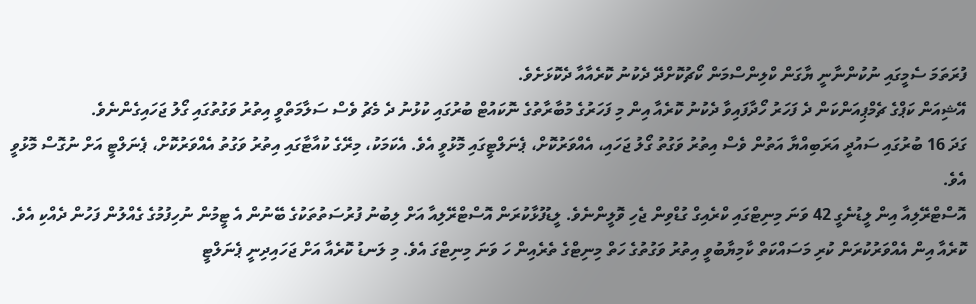ފުރަތަމަ ސެމީގައި ނުކުންނާނީ ޔާގަން ކްލިންސްމަން ކޯޗުކޮށްދޭ ދެކުނު ކޮރެއާއާ ދެކޮޅަށެވެ.
އޭޝިއަން ކަޕްގެ ޗެމްޕިއަންކަން ދެ ފަހަރު ހޯދާފައިވާ ދެކުނު ކޮރެއާ އިން މި ފަހަރުގެ މުބާރާތުގެ ނޮކައުޓް ބުރުގައި ކުޅުނު ދެ މެޗު ވެސް ސަލާމަތްވީ އިތުރު ވަގުތުގައި ގޯލު ޖަހައިގެންނެވެ.
ގަދަ 16 ބުރުގައި ސައުދީ އަރަބިއްޔާ އަތުން ވެސް އިތުރު ވަގުތު ގޯލު ޖަހައި، އެއްވަރުކޮށް، ޕެނަލްޓީގައި މޮޅުވީ އެވެ. އެކަމަކު، މިރޭގެ ކުއާޓާގައި އިތުރު ވަގުތު އެއްވަރުކޮށް، ޕެނަލްޓީ އަށް ނުގޮސް މޮޅުވީ އެވެ.
އޮސްޓްރޭލިއާ އިން ލީޑުނެގީ 42 ވަނަ މިނިޓްގައި ކްރެއިގް ގުޑްވިން ޖެހި ވޮލީންނެވެ. ލީޑުފުޅާކުރަން އޮސްޓްރޭލިއާ އަށް ލިބުނު ފުރުސަތުތަކުގެ ބޭނުން އެ ޓީމުން ނުހިފުމުގެ ގެއްލުން ފަހުން ދެއްކި އެވެ.
ކޮރެއާ އިން އެއްވަރުކުރަން ކުރި މަސައްކަތް ކާމިޔާބުވީ އިތުރު ވަގުތުގެ ހަތް މިނިޓްގެ ތެރެއިން ހަ ވަނަ މިނިޓްގަ އެވެ. މި ލަނޑު ކޮރެއާ އަށް ޖަހައިދިނީ ޕެނަލްޓީ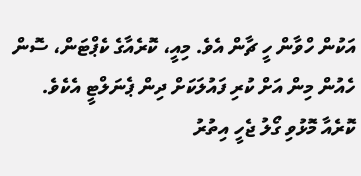އަކުން ހްވާން ހީ ޗާން އެވެ. މިއީ، ކޮރެއާގެ ކެޕްޓަން، ސޮން ހެއުން މިން އަށް ކުރި ފައުލަކަށް ދިން ޕެނަލްޓީ އެކެވެ.
ކޮރެއާ މޮޅުވި ގޯލު ޖެހީ އިތުރު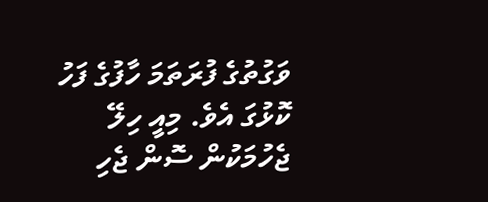ވަގުތުގެ ފުރަތަމަ ހާފުގެ ފަހު ކޮޅުގަ އެވެ. މިއީ ހިލޭ ޖެހުމަކުން ސޮން ޖެހި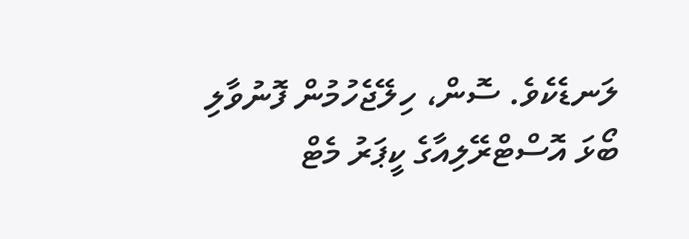ލަނޑެކެވެ. ސޮން، ހިލޭޖެހުމުން ފޮނުވާލި ބޯޅަ އޮސްޓްރޭލިއާގެ ކީޕަރު މެޓް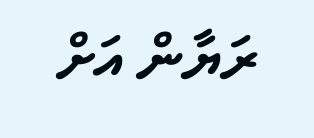ރަޔާން އަށް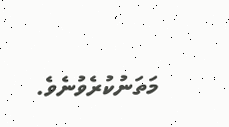މަތަނުކުރެވުނެވެ.